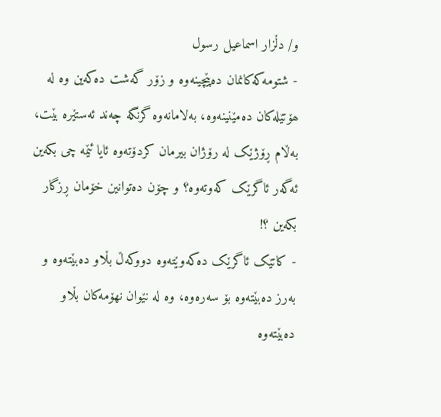و/ دڵزار اسماعیل رسول
- شتومەکەکانمان دەپێچینەوە و زۆر گەشت دەکەین وە لە ھۆتێلەکان دەمێنینەوە، بەلامانەوە گرنگە چەند ئەستێرە بێت، بەڵام ڕۆژێک لە رۆژان بیرمان کردۆتەوە ئایا ئێمە چی بکەین ئەگەر ئاگرێک کەوتەوە؟ و چۆن دەتوانین خۆمان ڕزگار بکەین ؟!
- کاتێک ئاگرێک دەکەوێتەوە دووکەڵ بڵاو دەبێتەوە و بەرز دەبێتەوە بۆ سەرەوە، وە لە نێوان نھۆمەکان بڵاو دەبێتەوە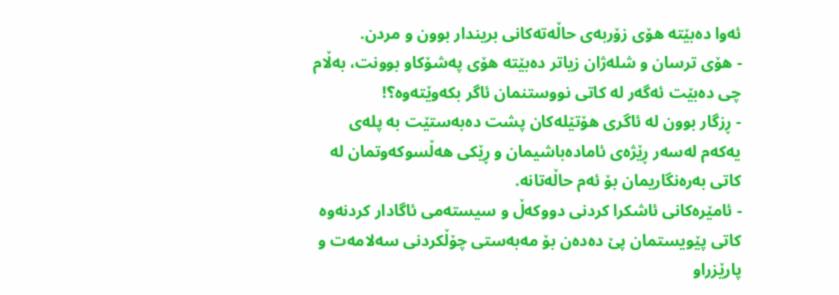ئەوا دەبێتە ھۆی زۆربەی حاڵەتەکانی بریندار بوون و مردن.
- ھۆی ترسان و شلەژان زیاتر دەبێتە ھۆی پەشۆکاو بوونت، بەڵام چی دەبێت ئەگەر لە کاتی نووستنمان ئاگر بکەوێتەوە؟!
- ڕزگار بوون لە ئاگری ھۆتێلەکان پشت دەبەستێت بە پلەی یەکەم لەسەر ڕێژەی ئامادەباشیمان و ڕێکی ھەڵسوکەوتمان لە کاتی بەرەنگاریمان بۆ ئەم حاڵەتانە.
- ئامێرەکانی ئاشکرا کردنی دووکەڵ و سیستەمی ئاگادار کردنەوە کاتی پێویستمان پێ دەدەن بۆ مەبەستی چۆڵکردنی سەلامەت و پارێزراو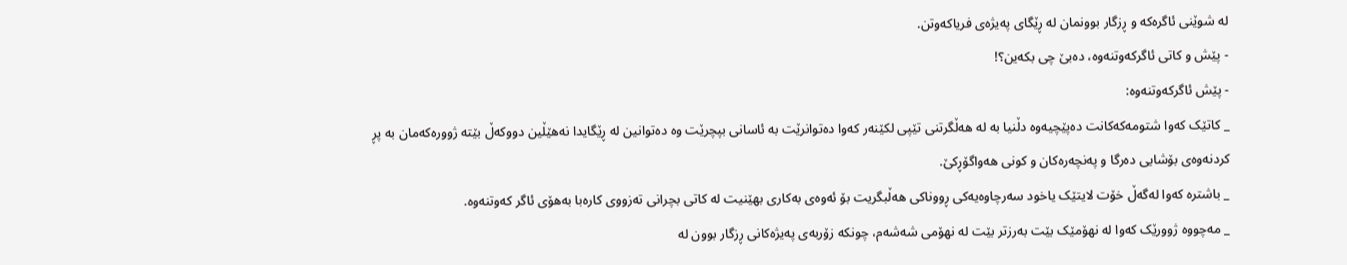لە شوێنی ئاگرەکە و ڕزگار بوونمان لە ڕێگای پەیژەی فریاکەوتن.
- پێش و کاتی ئاگرکەوتنەوە، دەبێ چی بکەین؟!
- پێش ئاگرکەوتنەوە:
_ کاتێک کەوا شتومەکەکانت دەپێچیەوە دڵنیا بە لە ھەڵگرتنی تێپی لکێنەر کەوا دەتوانرێت بە ئاسانی بپچرێت وە دەتوانین لە ڕێگایدا نەھێڵین دووکەڵ بێتە ژوورەکەمان بە پڕ کردنەوەی بۆشایی دەرگا و پەنچەرەکان و کونی ھەواگۆڕکێ.
_ باشترە کەوا لەگەڵ خۆت لایتێک یاخود سەرچاوەیەکی ڕووناکی ھەڵبگریت بۆ ئەوەی بەکاری بھێنیت لە کاتی بچرانی تەزووی کارەبا بەھۆی ئاگر کەوتنەوە.
_ مەچووە ژوورێک کەوا لە نھۆمێک بێت بەرزتر بێت لە نھۆمی شەشەم، چونکە زۆربەی پەیژەکانی ڕزگار بوون لە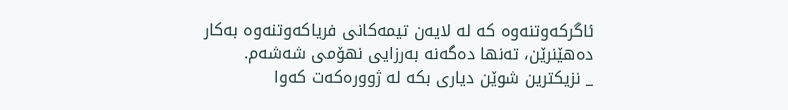ئاگرکەوتنەوە کە لە لایەن تیمەکانی فریاکەوتنەوە بەکار دەهێنرێن، تەنها دەگەنە بەرزایی نهۆمی شەشەم.
_ نزیکترین شوێن دیاری بکە لە ژوورەکەت کەوا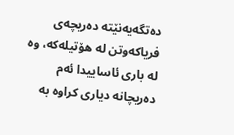دەتگەیەنێتە دەریچەی فریاکەوتن لە ھۆتیلەکە، وە لە باری ئاساییدا ئەم دەریچانە دیاری کراوە بە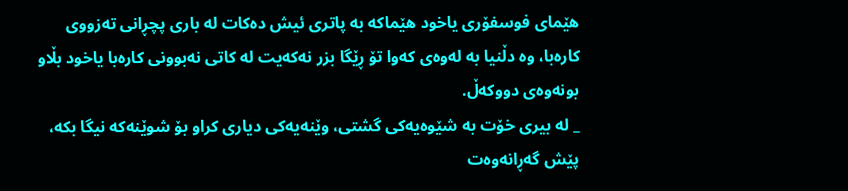ھێمای فوسفۆری یاخود ھێماکە بە پاتری ئیش دەکات لە باری پچڕانی تەزووی کارەبا، وە دڵنیا بە لەوەی کەوا تۆ ڕێگا بزر نەکەیت لە کاتی نەبوونی کارەبا یاخود بڵاو بونەوەی دووکەڵ.
_ لە بیری خۆت بە شێوەیەکی گشتی، وێنەیەکی دیاری کراو بۆ شوێنەکە نیگا بکە، پێش گەڕانەوەت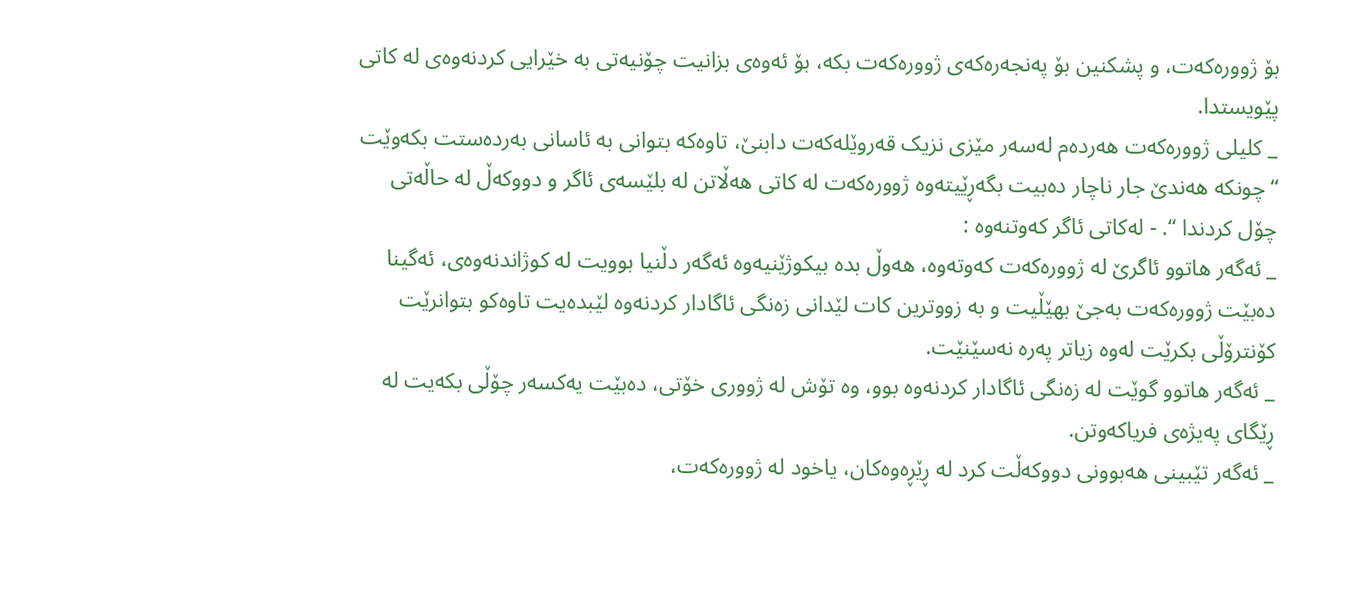بۆ ژوورەکەت، و پشکنین بۆ پەنجەرەکەی ژوورەکەت بکە، بۆ ئەوەی بزانیت چۆنیەتی بە خێرایی کردنەوەی لە کاتی پێویستدا.
_ کلیلی ژوورەکەت ھەردەم لەسەر مێزی نزیک قەروێلەکەت دابنێ، تاوەکە بتوانی بە ئاسانی بەردەستت بکەوێت “چونکە ھەندێ جار ناچار دەبیت بگەڕێیتەوە ژوورەکەت لە کاتی ھەڵاتن لە بلێسەی ئاگر و دووکەڵ لە حاڵەتی چۆل کردندا “. - لەکاتی ئاگر کەوتنەوە :
_ ئەگەر ھاتوو ئاگرێ لە ژوورەکەت کەوتەوە، ھەوڵ بدە بیکوژێنیەوە ئەگەر دڵنیا بوویت لە کوژاندنەوەی، ئەگینا دەبێت ژوورەکەت بەجێ بھێڵیت و بە زووترین کات لێدانی زەنگی ئاگادار کردنەوە لێبدەیت تاوەکو بتوانرێت کۆنترۆڵی بکرێت لەوە زیاتر پەرە نەسێنێت.
_ ئەگەر ھاتوو گوێت لە زەنگی ئاگادار کردنەوە بوو، وە تۆش لە ژووری خۆتی، دەبێت یەکسەر چۆڵی بکەیت لە ڕێگای پەیژەی فریاکەوتن.
_ ئەگەر تێبینی ھەبوونی دووکەڵت کرد لە ڕێڕەوەکان، یاخود لە ژوورەکەت،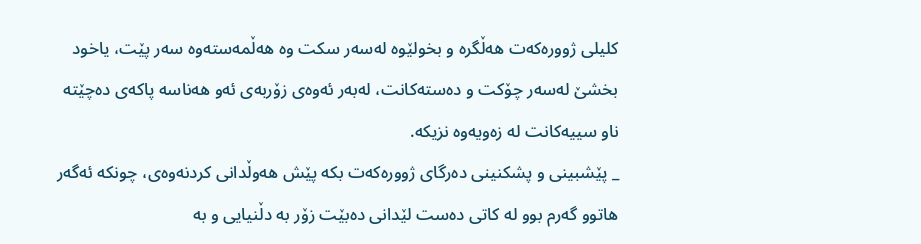کلیلی ژوورەکەت ھەڵگرە و بخولێوە لەسەر سکت وە ھەڵمەستەوە سەر پێت، یاخود بخشێ لەسەر چۆکت و دەستەکانت، لەبەر ئەوەی زۆربەی ئەو ھەناسە پاکەی دەچێتە ناو سییەکانت لە زەویەوە نزیکە.
_ پێشبینی و پشکنینی دەرگای ژوورەکەت بکە پێش ھەوڵدانی کردنەوەی، چونکە ئەگەر ھاتوو گەرم بوو لە کاتی دەست لێدانی دەبێت زۆر بە دڵنیایی و بە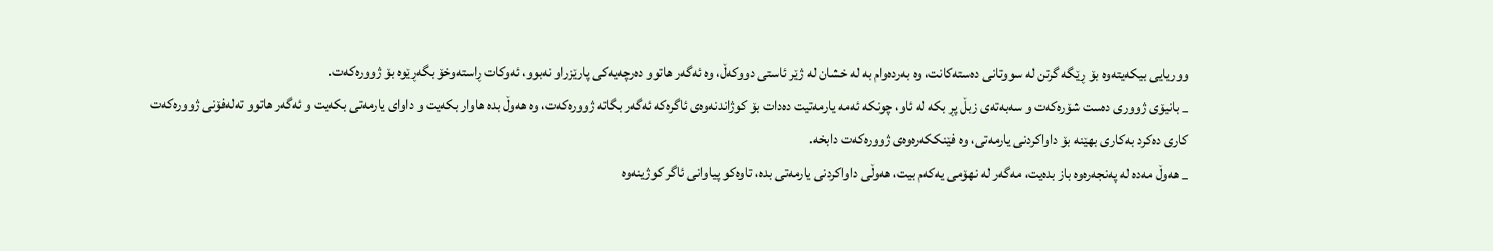ووریایی بیکەیتەوە بۆ ڕێگە گرتن لە سووتانی دەستەکانت، وە بەردەوام بە لە خشان لە ژێر ئاستی دووکەڵ، وە ئەگەر ھاتوو دەرچەیەکی پارێزراو نەبوو، ئەوکات ڕاستەوخۆ بگەڕێوە بۆ ژوورەکەت.
_ بانیۆی ژووری دەست شۆرەکەت و سەبەتەی زبڵ پڕ بکە لە ئاو، چونکە ئەمە یارمەتیت دەدات بۆ کوژاندنەوەی ئاگرەکە ئەگەر بگاتە ژوورەکەت، وە ھەوڵ بدە ھاوار بکەیت و داوای یارمەتی بکەیت و ئەگەر ھاتوو تەلەفۆنی ژوورەکەت کاری دەکرد بەکاری بھێنە بۆ داواکردنی یارمەتی، وە فێنککەرەوەی ژوورەکەت دابخە.
_ هەوڵ مەدە لە پەنجەرەوە باز بدەیت، مەگەر لە نھۆمی یەکەم بیت، ھەوڵی داواکردنی یارمەتی بدە، تاوەکو پیاوانی ئاگر کوژینەوە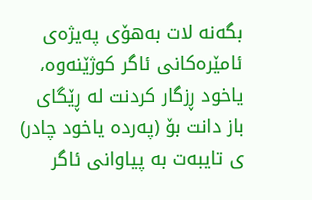بگەنە لات بەھۆی پەیژەی ئامێرەکانی ئاگر کوژێنەوە، یاخود ڕزگار کردنت لە ڕێگای باز دانت بۆ (پەردە یاخود چادر) ی تایبەت بە پیاوانی ئاگر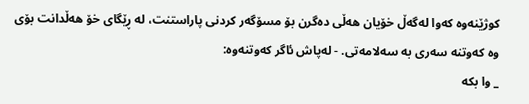کوژێنەوە کەوا لەگەڵ خۆیان ھەڵی دەگرن بۆ مسۆگەر کردنی پاراستنت، لە ڕێگای خۆ ھەڵدانت بۆی وە کەوتنە سەری بە سەلامەتی. - لەپاش ئاگر کەوتنەوە:
_ وا بکە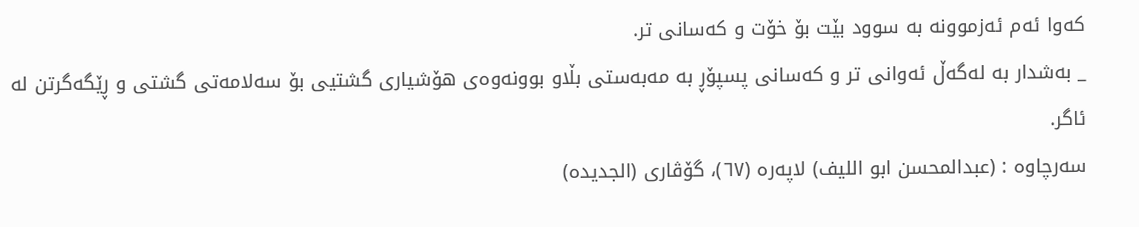کەوا ئەم ئەزموونە بە سوود بێت بۆ خۆت و کەسانی تر.
_ بەشدار بە لەگەڵ ئەوانی تر و کەسانی پسپۆڕ بە مەبەستی بڵاو بوونەوەی ھۆشیاری گشتیی بۆ سەلامەتی گشتی و ڕێگەگرتن لە ئاگر.
سەرچاوە : (عبدالمحسن ابو اللیف) لاپەرە (٦٧)، گۆڤاری (الجدیدە)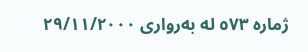ژمارە ٥٧٣ لە بەرواری ٢٩/١١/٢٠٠٠